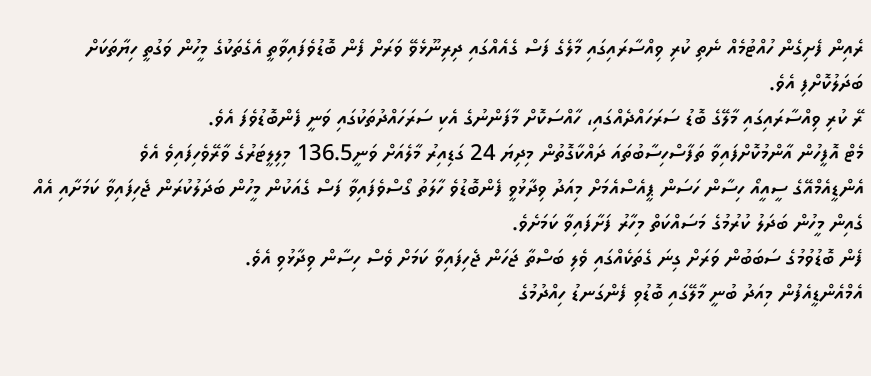ރެއިން ފެށިގެން ހުއްޓުމެއް ނެތި ކުރި ވިއްސާރައިގައި މާލެގެ ފަސް ގެއެއްގައި ދިރިނޫޅެވޭ ވަރަށް ފެން ބޮޑުވެފައިވާތީ އެގެތަކުގެ މީހުން ވަގުތީ ހިޔާތަކަށް ބަދަލުކޮށްފި އެވެ.
ރޭ ކުރި ވިއްސާރައިގައި މާލޭގެ ބޮޑު ސަރަހައްދެއްގައި، ހާއްސަކޮށް މާފަންނުގެ އެކި ސަރަހައްދުތަކުގައި ވަނީ ފެންބޮޑުވެފަ އެވެ.
މެޓް އޮފީހުން އާންމުކޮށްފައިވާ ތަފާސްހިސާބުތައަ ދައްކާގޮތުން މިދިޔަ 24 ގަޑިއިރު މާލެއަށް ވަނީ136.5 މިލިލީޓަރުގެ ވާރޭވެހިފައިވެ އެވެ
އެންޑީއެމްއޭގެ ސީއީއޯ ހިސާން ހަސަން ޕީއެސްއެމަށް މިއަދު ވިދާޅުވީ ފެންބޮޑުވެ ހާލަތު ގޯސްވެފައިވާ ފަސް ގެއަކުން މީހުން ބަދަލުކުރަން ޖެހިފައިވާ ކަމަށާއި އެއް ގެއިން މީހުން ބަދަލު ކުރުމުގެ މަސައްކަތް މިހާރު ފަށާފައިވާ ކަމަށެވެ.
ފެން ބޮޑުވުމުގެ ސަބަބުން ވަރަށް ގިނަ ގެތަކެއްގައި ވެލި ބަސްތާ ޖަހަން ޖެހިފައިވާ ކަމަށް ވެސް ހިސާން ވިދާޅުވި އެވެ.
އެމްއެންޑީއެފުން މިއަދު ބުނީ މާލޭގައި ބޮޑުވި ފެންގަނޑު ހިއްދުމުގެ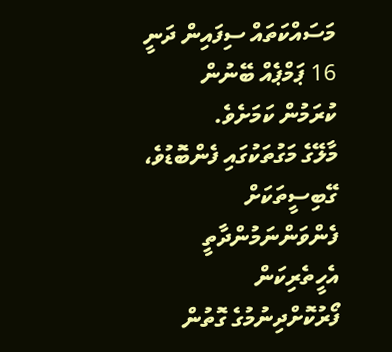މަސައްކަތައް ސިފައިން ދަނީ 16 ޕަމްޕެއް ބޭނުން ކުރަމުން ކަމަށެވެ.
މާލޭގެ މަގުތަކުގައި ފެންބޮޑުވެ، ގޭބިސީތަކަށް ފެންވަންނަމުންދާތީ އެހީތެރިކަން ފޯރުކޮށްދިނުމުގެ ގޮތުން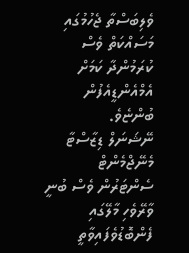ވެލިބަސްތާ ޖެހުމުގައި މަސައްކަތް ވެސް ކުރަމުންދާ ކަމަށް އެމްއެންޑީއެފުން ބުންޏެވެ.
ނޭޝަނަލް ޑިޒާސްޓާ މެނޭޖްމެންޓް ސެންޓަރުން ވެސް ބުނީ ވާރޭވެހި މާލޭގައި ފެންބޮޑުވެފައިވާތީ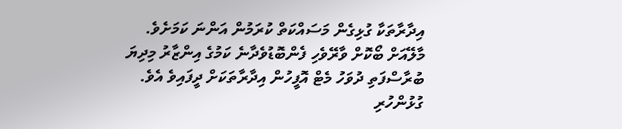އިދާރާތަކާ ގުޅިގެން މަސައްކަތް ކުރަމުން އަންނަ ކަމަށެވެ.
މާލޭއަށް ބޯކޮށް ވާރޭވެހި ފެންބޮޑުވެދާނެ ކަމުގެ އިންޒާރު މިދިޔަ ބުރާސްފަތި ދުވަހު މެޓް އޮފީހުން އިދާރާތަކަށް ދީފައިވެ އެވެ.
ގުޅުންހުރި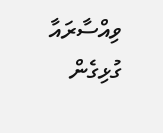ވިއްސާރައާ ގުޅިގެން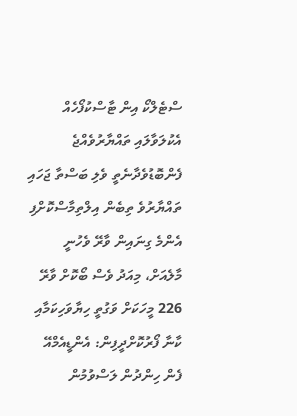ސްޓެލްކޯ އިން ޓާސްކުފޯހެއް އެކުލަވާލައި ތައްޔާރުވެއްޖެ
ފެންބޮޑުވެދާނެތީ ވެލި ބަސްތާ ޖަހައި ތައްޔާރުވެ ތިބެން އިލްތިމާސްކޮށްފި
އެންމެ ގިނައިން ވާރޭ ވެހުނީ މާލެއަށް، މިއަދު ވެސް ބޯކޮށް ވާރޭ
226 މީހަކަށް ވަގުތީ ހިޔާވަހިކަމާއި ކާނާ ފޯރުކޮށްދީފިން: އެންޑީއެމްއޭ
ފެން ހިންދުން ލަސްވުމުން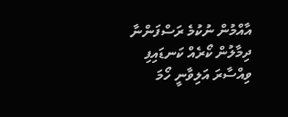އާއްމުން ނުކުމެ ރަސްފަންނާ ދިމާލުން ކޯރެއް ކަނޑައިފި
ވިއްސާރަ އަލިވާނީ ހޯމަ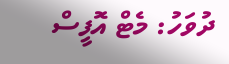ދުވަހު: މެޓް އޮފީސް